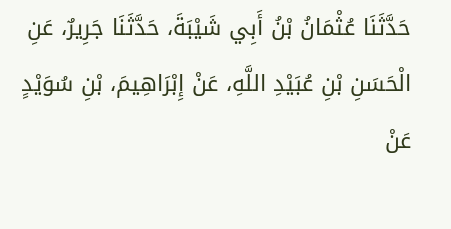حَدَّثَنَا عُثْمَانُ بْنُ أَبِي شَيْبَةَ، حَدَّثَنَا جَرِيرٌ، عَنِ الْحَسَنِ بْنِ عُبَيْدِ اللَّهِ، عَنْ إِبْرَاهِيمَ، بْنِ سُوَيْدٍ عَنْ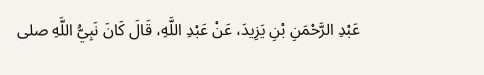عَبْدِ الرَّحْمَنِ بْنِ يَزِيدَ، عَنْ عَبْدِ اللَّهِ، قَالَ كَانَ نَبِيُّ اللَّهِ صلى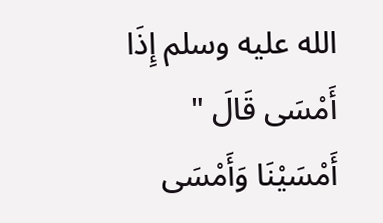الله عليه وسلم إِذَا أَمْسَى قَالَ " أَمْسَيْنَا وَأَمْسَى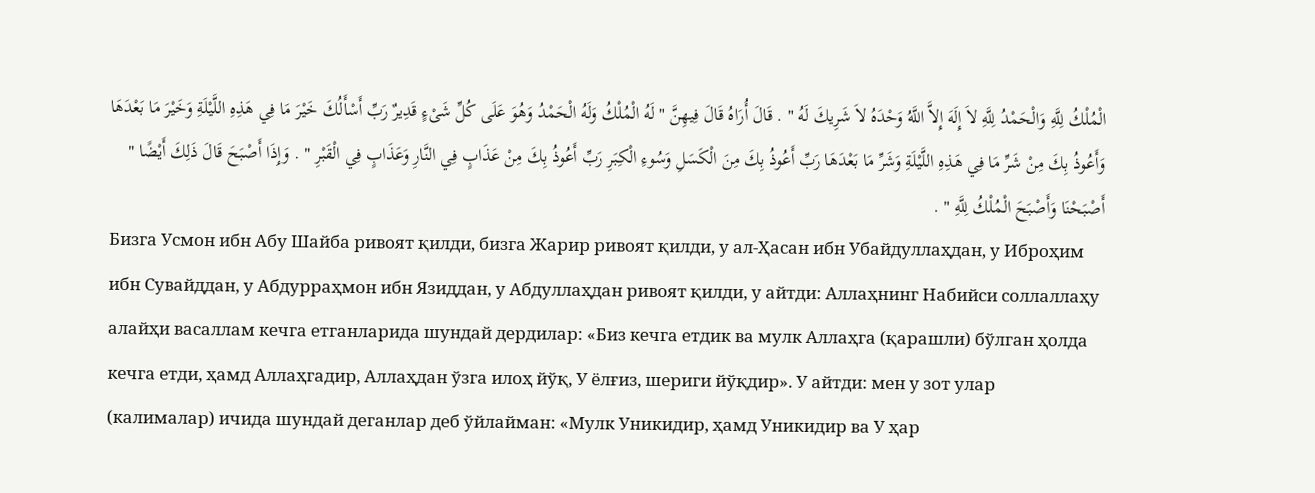الْمُلْكُ لِلَّهِ وَالْحَمْدُ لِلَّهِ لاَ إِلَهَ إِلاَّ اللَّهُ وَحْدَهُ لاَ شَرِيكَ لَهُ " . قَالَ أُرَاهُ قَالَ فِيهِنَّ " لَهُ الْمُلْكُ وَلَهُ الْحَمْدُ وَهُوَ عَلَى كُلِّ شَىْءٍ قَدِيرٌ رَبِّ أَسْأَلُكَ خَيْرَ مَا فِي هَذِهِ اللَّيْلَةِ وَخَيْرَ مَا بَعْدَهَا وَأَعُوذُ بِكَ مِنْ شَرِّ مَا فِي هَذِهِ اللَّيْلَةِ وَشَرِّ مَا بَعْدَهَا رَبِّ أَعُوذُ بِكَ مِنَ الْكَسَلِ وَسُوءِ الْكِبَرِ رَبِّ أَعُوذُ بِكَ مِنْ عَذَابٍ فِي النَّارِ وَعَذَابٍ فِي الْقَبْرِ " . وَإِذَا أَصْبَحَ قَالَ ذَلِكَ أَيْضًا " أَصْبَحْنَا وَأَصْبَحَ الْمُلْكُ لِلَّهِ " .
Бизга Усмон ибн Абу Шайба ривоят қилди, бизга Жарир ривоят қилди, у ал-Ҳасан ибн Убайдуллаҳдан, у Иброҳим ибн Сувайддан, у Абдурраҳмон ибн Язиддан, у Абдуллаҳдан ривоят қилди, у айтди: Аллаҳнинг Набийси соллаллаҳу алайҳи васаллам кечга етганларида шундай дердилар: «Биз кечга етдик ва мулк Аллаҳга (қарашли) бўлган ҳолда кечга етди, ҳамд Аллаҳгадир, Аллаҳдан ўзга илоҳ йўқ, У ёлғиз, шериги йўқдир». У айтди: мен у зот улар (калималар) ичида шундай деганлар деб ўйлайман: «Мулк Уникидир, ҳамд Уникидир ва У ҳар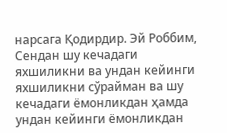нарсага Қодирдир. Эй Роббим, Сендан шу кечадаги яхшиликни ва ундан кейинги яхшиликни сўрайман ва шу кечадаги ёмонликдан ҳамда ундан кейинги ёмонликдан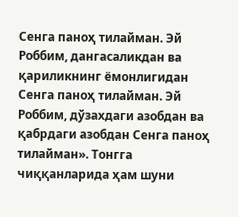Сенга паноҳ тилайман. Эй Роббим, дангасаликдан ва қариликнинг ёмонлигидан Сенга паноҳ тилайман. Эй Роббим, дўзахдаги азобдан ва қабрдаги азобдан Сенга паноҳ тилайман». Тонгга чиққанларида ҳам шуни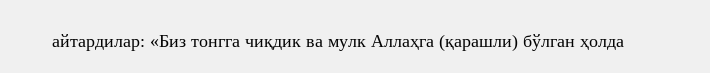айтардилар: «Биз тонгга чиқдик ва мулк Аллаҳга (қарашли) бўлган ҳолда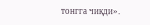тонгга чиқди».